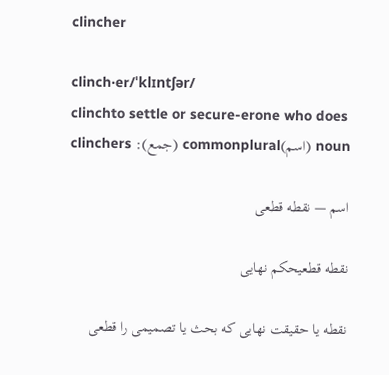clincher

clinch·er/ˈklɪntʃər/
clinchto settle or secure-erone who does
noun (اسم)commonplural (جمع): clinchers

اسم — نقطه قطعی

نقطه قطعیحکم نهایی

نقطه یا حقیقت نهایی که بحث یا تصمیمی را قطعی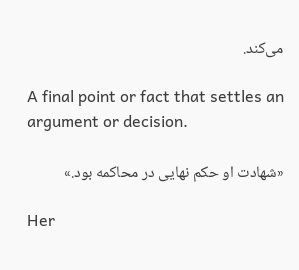می‌کند.

A final point or fact that settles an argument or decision.

«شهادت او حکم نهایی در محاکمه بود.»

Her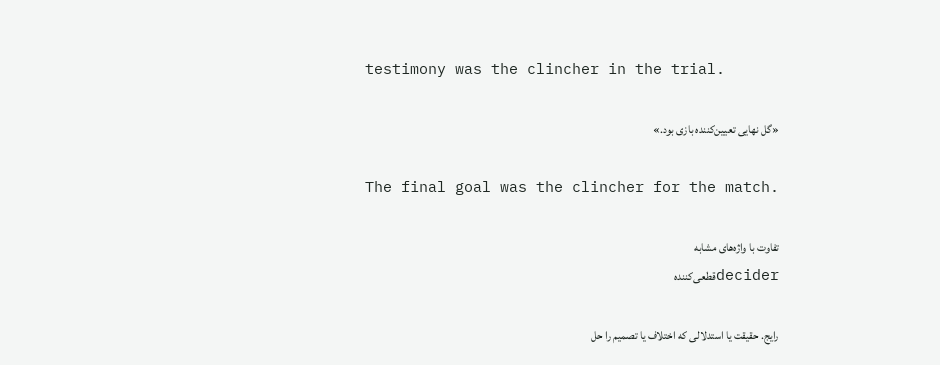testimony was the clincher in the trial.

«گل نهایی تعیین‌کننده بازی بود.»

The final goal was the clincher for the match.

تفاوت با واژه‌های مشابه
deciderقطعی‌کننده

رایج. حقیقت یا استدلالی که اختلاف یا تصمیم را حل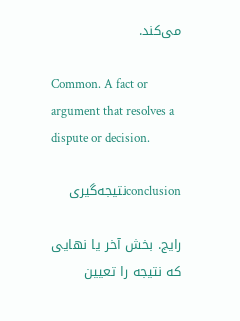می‌کند.

Common. A fact or argument that resolves a dispute or decision.

conclusionنتیجه‌گیری

رایج. بخش آخر یا نهایی که نتیجه را تعیین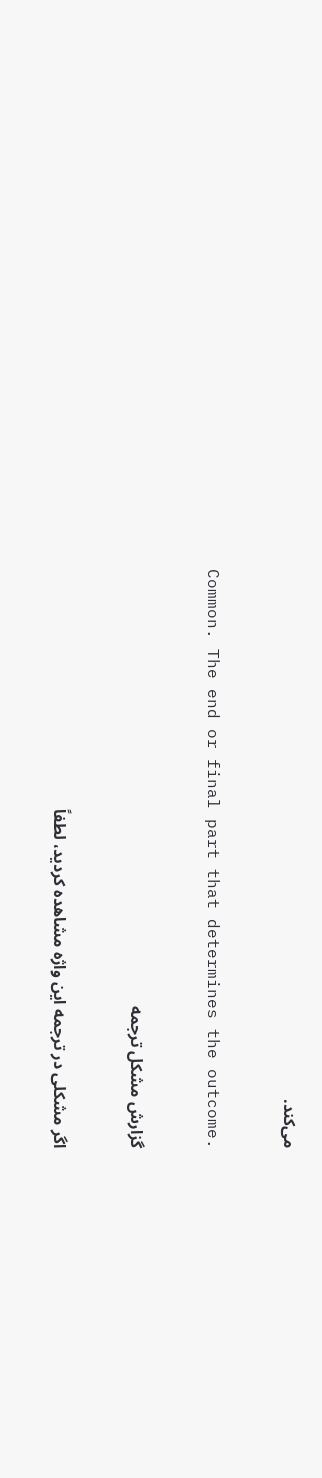می‌کند.

Common. The end or final part that determines the outcome.

گزارش مشکل ترجمه

اگر مشکلی در ترجمه این واژه مشاهده کردید، لطفاً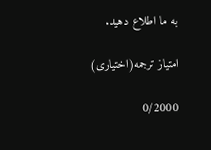به ما اطلاع دهید.

امتیاز ترجمه(اختیاری)

0/2000